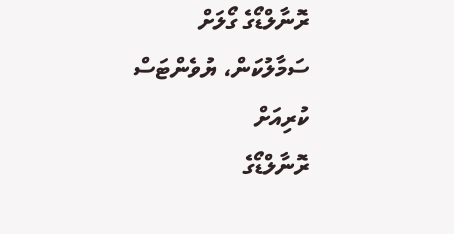ރޮނާލްޑޯގެ ގޯލަށް ސަމާލުކަން، ޔުވެންޓަސް ކުރިއަށް
ރޮނާލްޑޯގެ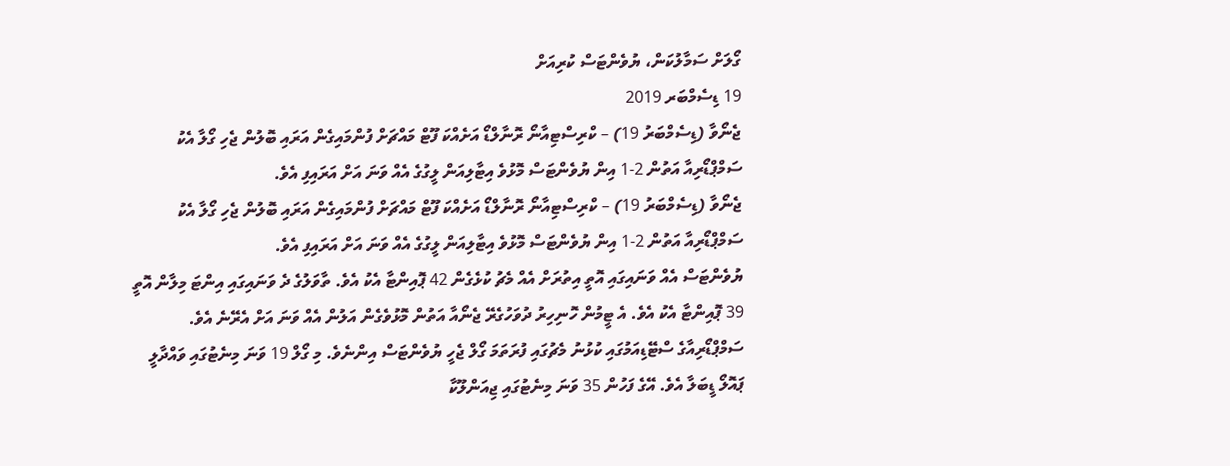ގޯލަށް ސަމާލުކަން، ޔުވެންޓަސް ކުރިއަށް
19 ޑިސެމްބަރ 2019
ޖެނޯވާ (ޑިސެމްބަރު 19) – ކްރިސްޓިއާނޯ ރޮނާލްޑޯ އަށެއްކަ ފޫޓް މައްޗަށް ފުންމައިގެން އަރައި ބޮލުން ޖެހި ގޯލާ އެކު ސަމްޕްޑޯރިއާ އަތުން 2-1 އިން ޔުވެންޓަސް މޮޅުވެ އިޓާލިއަން ލީގުގެ އެއް ވަނަ އަށް އަރައިފި އެވެ.
ޖެނޯވާ (ޑިސެމްބަރު 19) – ކްރިސްޓިއާނޯ ރޮނާލްޑޯ އަށެއްކަ ފޫޓް މައްޗަށް ފުންމައިގެން އަރައި ބޮލުން ޖެހި ގޯލާ އެކު ސަމްޕްޑޯރިއާ އަތުން 2-1 އިން ޔުވެންޓަސް މޮޅުވެ އިޓާލިއަން ލީގުގެ އެއް ވަނަ އަށް އަރައިފި އެވެ.
ޔުވެންޓަސް އެއް ވަނައިގައި އޮތީ އިތުރަށް އެއް މެޗު ކުޅެގެން 42 ޕޮއިންޓާ އެކު އެވެ. ތާވަލުގެ ދެ ވަނައިގައި އިންޓަ މިލާން އޮތީ 39 ޕޮއިންޓާ އެކު އެވެ. އެ ޓީމުން ހޮނިހިރު ދުވަހުގެރޭ ޖެނޯއާ އަތުން މޮޅުވެގެން އަލުން އެއް ވަނަ އަށް އެރޭނެ އެވެ.
ސަމްޕްޑޯރިއާގެ ސްޓޭޑިއަމުގައި ކުޅުނު މެޗުގައި ފުރަތަމަ ގޯލް ޖެހީ ޔުވެންޓަސް އިންނެވެ. މި ގޯލް 19 ވަނަ މިނެޓުގައި ވައްދާލީ ޕައޮލޯ ޑީބަލާ އެވެ. އޭގެ ފަހުން 35 ވަނަ މިނެޓުގައި ޖިއަންލޫކާ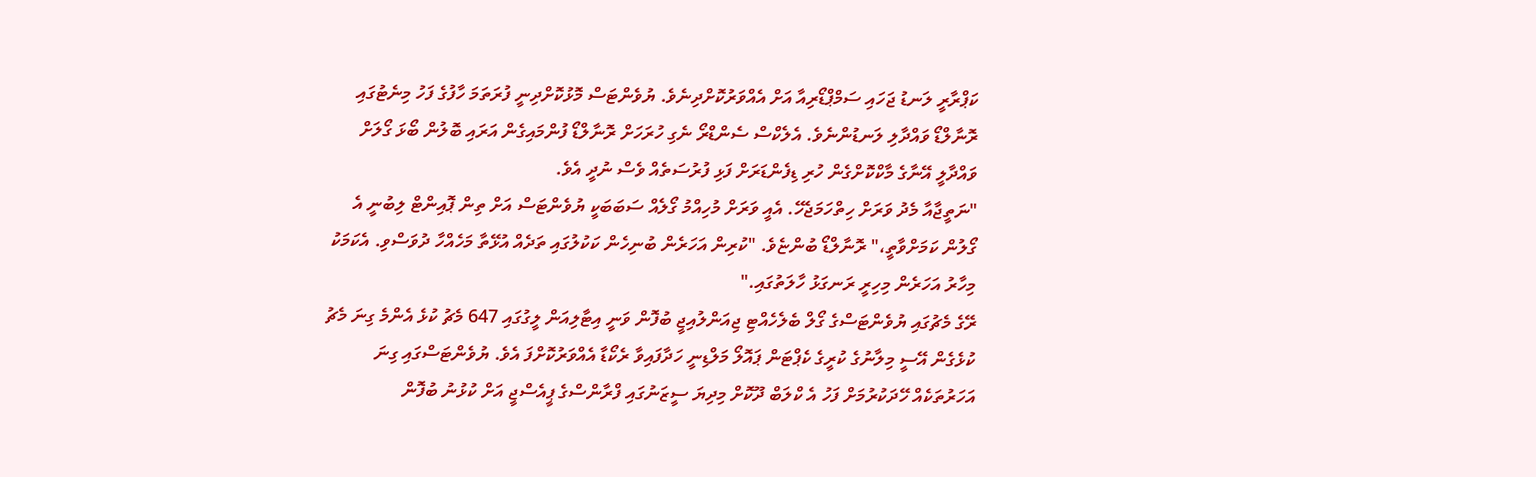ކަޕްރާރީ ލަނޑު ޖަހައި ސަމްޕްޑޯރިއާ އަށް އެއްވަރުކޮށްދިނެވެ. ޔުވެންޓަސް މޮޅުކޮށްދިނީ ފުރަތަމަ ހާފުގެ ފަހު މިނެޓުގައި ރޮނާލްޑޯ ވައްދާލި ލަނޑުންނެވެ. އެލެކްސް ސެންޑްރޯ ނެގި ހުރަހަށް ރޮނާލްޑޯ ފުންމައިގެން އަރައި ބޮލުން ބޯޅަ ގޯލަށް ވައްދާލީ އޭނާގެ މާކްކޮށްގެން ހުރި ޑިފެންޑަރަށް ފަޅި ފުރުސަތެއް ވެސް ނުދީ އެވެ.
"ނަތީޖާއާ މެދު ވަރަށް ހިތްހަމަޖެހޭ. އެއީ ވަރަށް މުހިއްމު ގޯލެއް ސަބަބަކީ ޔުވެންޓަސް އަށް ތިން ޕޮއިންޓް ލިބުނީ އެ ގޯލުން ކަމަށްވާތީ،" ރޮނާލްޑޯ ބުންޏެވެ. "ކުރިން އަހަރެން ބުނިހެން ކަކުލުގައި ތަދެއް އުޅޭތާ މަހެއްހާ ދުވަސްވި. އެކަމަކު މިހާރު އަހަރެން މިހިރީ ރަނގަޅު ހާލަތުގައި."
ރޭގެ މެޗުގައި ޔުވެންޓަސްގެ ގޯލް ބެލެހެއްޓި ޖިއަންލުއިޖީ ބުފޮން ވަނީ އިޓާލިއަން ލީގުގައި 647 މެޗު ކުޅެ އެންމެ ގިނަ މެޗު ކުޅެގެން އޭސީ މިލާނުގެ ކުރީގެ ކެޕްޓަން ޕައޮލޯ މަލްޑިނީ ހަދާފައިވާ ރެކޯޑާ އެއްވަރުކޮށްފަ އެވެ. ޔުވެންޓަސްގައި ގިނަ އަހަރުތަކެއް ހޭދަކުރުމަށް ފަހު އެ ކްލަބް ދޫކޮށް މިދިޔަ ސީޒަނުގައި ފްރާންސްގެ ޕީއެސްޖީ އަށް ކުޅުނު ބުފޮން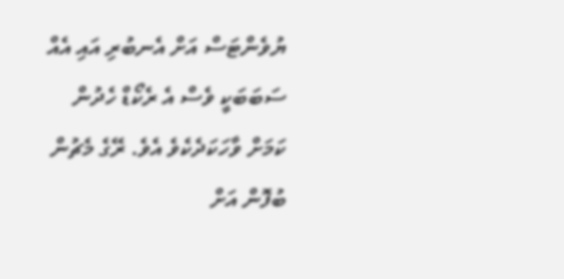ޔުވެންޓަސް އަށް އެނބުރި އައި އެއް ސަބަބަކީ ވެސް އެ ރެކޯޑް ހެދުން ކަމަށް ވާހަކަދެކެވެ އެވެ. ރޭގެ މެޗުން ބުފޮން އަށް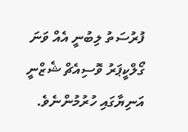ފުރުސަތު ލިބުނީ އެއް ވަނަ ގޯލްކީޕަރު ވޮސިއެޗް ޝެޒްނީ އަނިޔާގައި ހުރުމުންނެވެ.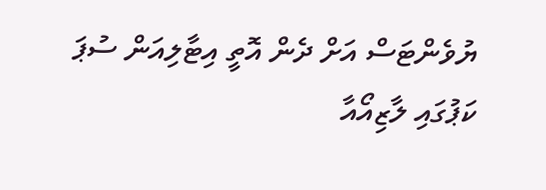ޔުވެންޓަސް އަށް ދެން އޮތީ އިޓާލިއަން ސުޕަ ކަޕުގައި ލާޒިއޯއާ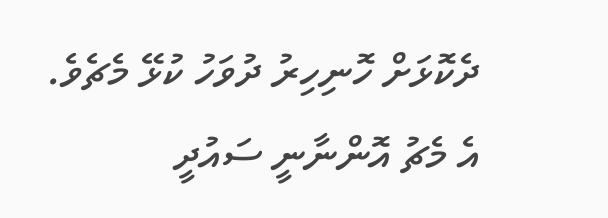ދެކޮޅަށް ހޮނިހިރު ދުވަހު ކުޅޭ މެޗެވެ. އެ މެޗު އޮންނާނީ ސައުދީ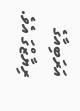އަރަބިއާގެ ރިޔާޒްގަ އެވެ.